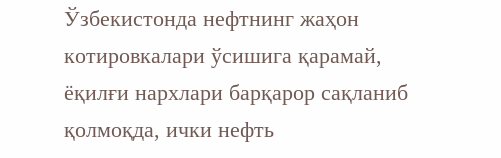Ўзбекистонда нефтнинг жаҳон котировкалари ўсишига қарамай, ёқилғи нархлари барқарор сақланиб қолмоқда, ички нефть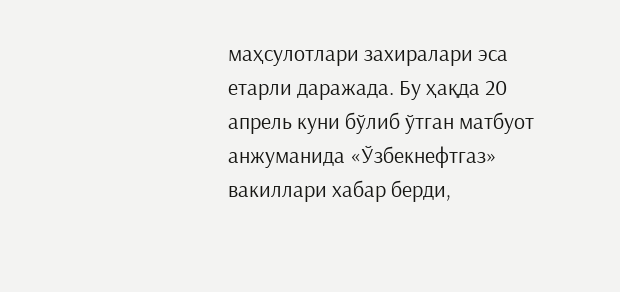маҳсулотлари захиралари эса етарли даражада. Бу ҳақда 20 апрель куни бўлиб ўтган матбуот анжуманида «Ўзбекнефтгаз» вакиллари хабар берди,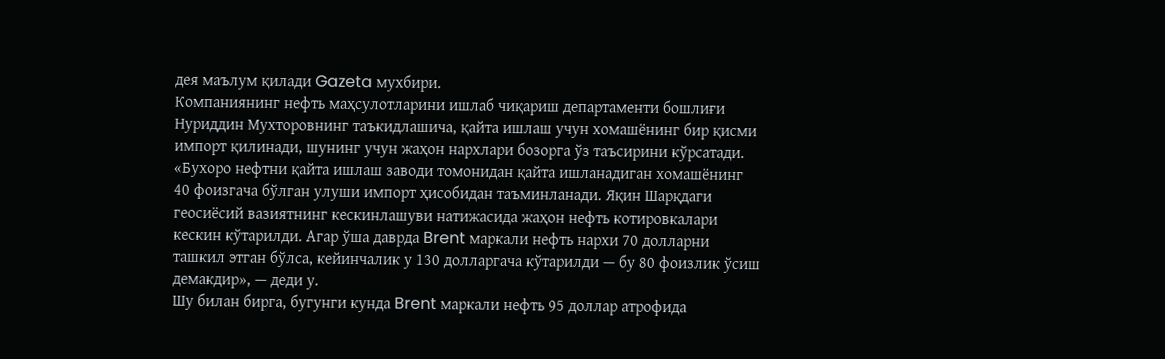дея маълум қилади Gazeta мухбири.
Компаниянинг нефть маҳсулотларини ишлаб чиқариш департаменти бошлиғи Нуриддин Мухторовнинг таъкидлашича, қайта ишлаш учун хомашёнинг бир қисми импорт қилинади, шунинг учун жаҳон нархлари бозорга ўз таъсирини кўрсатади.
«Бухоро нефтни қайта ишлаш заводи томонидан қайта ишланадиган хомашёнинг 40 фоизгача бўлган улуши импорт ҳисобидан таъминланади. Яқин Шарқдаги геосиёсий вазиятнинг кескинлашуви натижасида жаҳон нефть котировкалари кескин кўтарилди. Агар ўша даврда Brent маркали нефть нархи 70 долларни ташкил этган бўлса, кейинчалик у 130 долларгача кўтарилди — бу 80 фоизлик ўсиш демакдир», — деди у.
Шу билан бирга, бугунги кунда Brent маркали нефть 95 доллар атрофида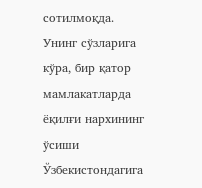сотилмоқда.
Унинг сўзларига кўра, бир қатор мамлакатларда ёқилғи нархининг ўсиши Ўзбекистондагига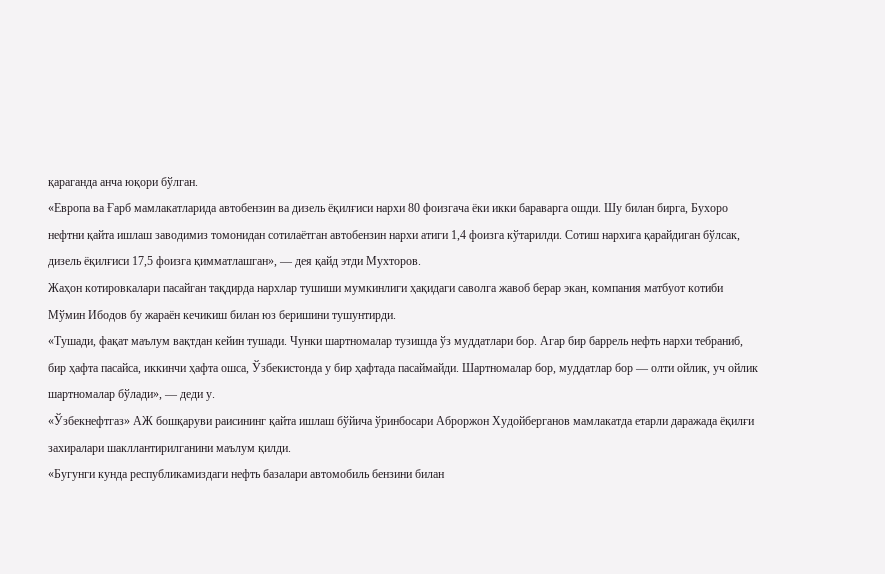қараганда анча юқори бўлган.
«Европа ва Ғарб мамлакатларида автобензин ва дизель ёқилғиси нархи 80 фоизгача ёки икки бараварга ошди. Шу билан бирга, Бухоро нефтни қайта ишлаш заводимиз томонидан сотилаётган автобензин нархи атиги 1,4 фоизга кўтарилди. Сотиш нархига қарайдиган бўлсак, дизель ёқилғиси 17,5 фоизга қимматлашган», — дея қайд этди Мухторов.
Жаҳон котировкалари пасайган тақдирда нархлар тушиши мумкинлиги ҳақидаги саволга жавоб берар экан, компания матбуот котиби Мўмин Ибодов бу жараён кечикиш билан юз беришини тушунтирди.
«Тушади, фақат маълум вақтдан кейин тушади. Чунки шартномалар тузишда ўз муддатлари бор. Агар бир баррель нефть нархи тебраниб, бир ҳафта пасайса, иккинчи ҳафта ошса, Ўзбекистонда у бир ҳафтада пасаймайди. Шартномалар бор, муддатлар бор — олти ойлик, уч ойлик шартномалар бўлади», — деди у.
«Ўзбекнефтгаз» АЖ бошқаруви раисининг қайта ишлаш бўйича ўринбосари Аброржон Худойберганов мамлакатда етарли даражада ёқилғи захиралари шакллантирилганини маълум қилди.
«Бугунги кунда республикамиздаги нефть базалари автомобиль бензини билан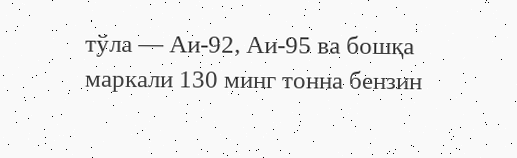тўла — Аи-92, Аи-95 ва бошқа маркали 130 минг тонна бензин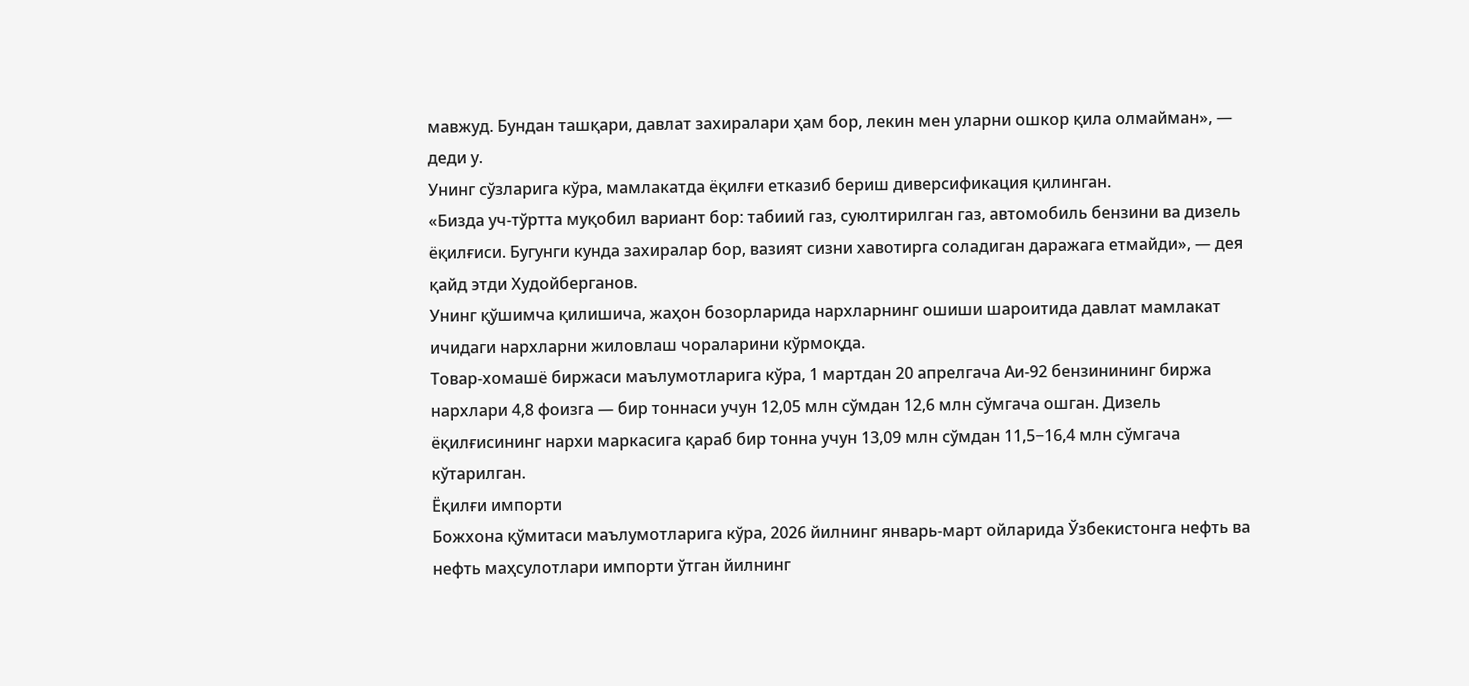мавжуд. Бундан ташқари, давлат захиралари ҳам бор, лекин мен уларни ошкор қила олмайман», — деди у.
Унинг сўзларига кўра, мамлакатда ёқилғи етказиб бериш диверсификация қилинган.
«Бизда уч-тўртта муқобил вариант бор: табиий газ, суюлтирилган газ, автомобиль бензини ва дизель ёқилғиси. Бугунги кунда захиралар бор, вазият сизни хавотирга соладиган даражага етмайди», — дея қайд этди Худойберганов.
Унинг қўшимча қилишича, жаҳон бозорларида нархларнинг ошиши шароитида давлат мамлакат ичидаги нархларни жиловлаш чораларини кўрмоқда.
Товар-хомашё биржаси маълумотларига кўра, 1 мартдан 20 апрелгача Аи-92 бензинининг биржа нархлари 4,8 фоизга — бир тоннаси учун 12,05 млн сўмдан 12,6 млн сўмгача ошган. Дизель ёқилғисининг нархи маркасига қараб бир тонна учун 13,09 млн сўмдан 11,5−16,4 млн сўмгача кўтарилган.
Ёқилғи импорти
Божхона қўмитаси маълумотларига кўра, 2026 йилнинг январь-март ойларида Ўзбекистонга нефть ва нефть маҳсулотлари импорти ўтган йилнинг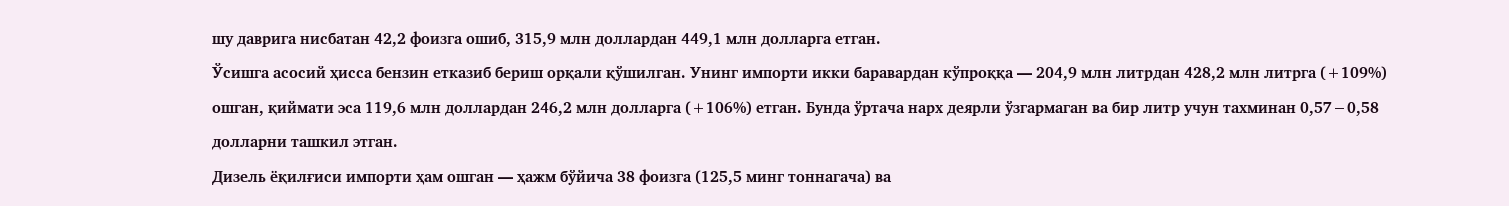шу даврига нисбатан 42,2 фоизга ошиб, 315,9 млн доллардан 449,1 млн долларга етган.
Ўсишга асосий ҳисса бензин етказиб бериш орқали қўшилган. Унинг импорти икки баравардан кўпроққа — 204,9 млн литрдан 428,2 млн литрга (+109%) ошган, қиймати эса 119,6 млн доллардан 246,2 млн долларга (+106%) етган. Бунда ўртача нарх деярли ўзгармаган ва бир литр учун тахминан 0,57−0,58 долларни ташкил этган.
Дизель ёқилғиси импорти ҳам ошган — ҳажм бўйича 38 фоизга (125,5 минг тоннагача) ва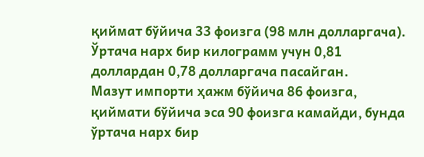қиймат бўйича 33 фоизга (98 млн долларгача). Ўртача нарх бир килограмм учун 0,81 доллардан 0,78 долларгача пасайган.
Мазут импорти ҳажм бўйича 86 фоизга, қиймати бўйича эса 90 фоизга камайди, бунда ўртача нарх бир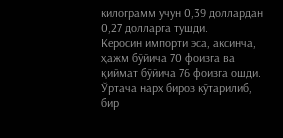килограмм учун 0,39 доллардан 0,27 долларга тушди.
Керосин импорти эса, аксинча, ҳажм бўйича 70 фоизга ва қиймат бўйича 76 фоизга ошди. Ўртача нарх бироз кўтарилиб, бир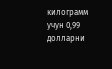килограмм учун 0,99 долларни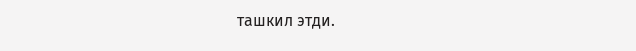ташкил этди.